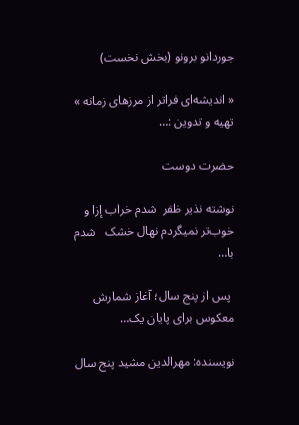جوردانو برونو (بخش نخست)

« اندیشه‌ای فراتر از مرزهای زمانه »  تهیه و تدوین :…

حضرت دوست

نوشته نذیر ظفر  شدم خراب إزا و خوب‌تر نمیگردم نهال خشک   شدم با…

 پس از پنج سال؛ آغاز شمارش معکوس برای پایان یک…

نویسنده: مهرالدین مشید پنج سال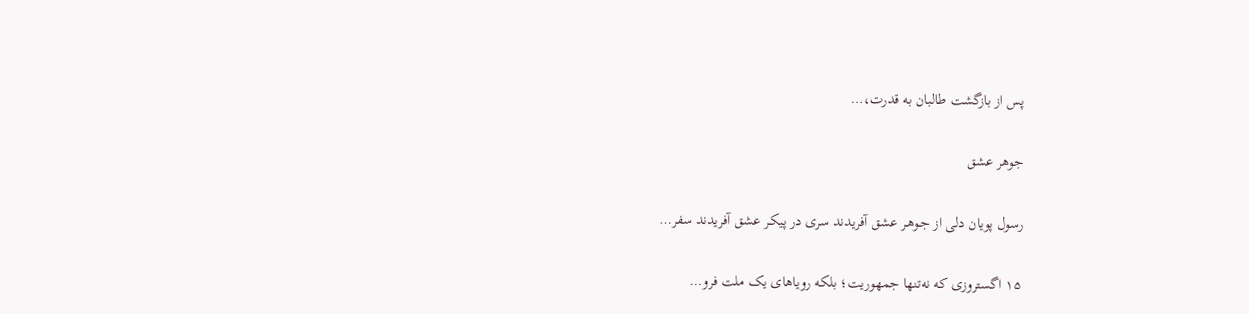پس از بازگشت طالبان به قدرت،…

جوهر عشق

رسول پویان دلی از جـوهـر عشق آفریدند سری در پیکـر عشق آفریدند سفر…

۱۵ اگستروزی که نه‌تنها جمهوریت؛ بلکه رویاهای یک ملت فرو…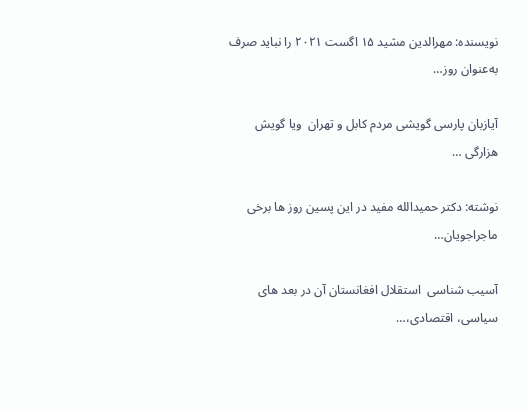نویسنده: مهرالدین مشید ۱۵ اگست ۲۰۲۱ را نباید صرف به‌عنوان روز…

آیازبان پارسی گویشی مردم کابل و تهران  ویا گویش هزارگی …

نوشته: دکتر حمیدالله مفید در این پسین روز ها برخی ماجراجویان…

آسیب شناسی  استقلال افغانستان آن در بعد های سیاسی، اقتصادی،…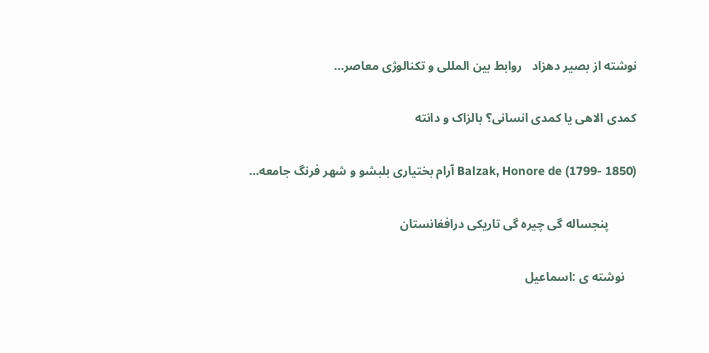نوشته از بصیر دهزاد   روابط بین المللی و تکنالوژی معاصر…

کمدی الاهی یا کمدی انسانی؟ بالزاک و دانته

Balzak, Honore de (1799- 1850) آرام بختیاری بلبشو و شهر فرنگ جامعه…

         پنجساله گی چیره گی تاریکی درافغانستان

    نوشته ی :اسماعیل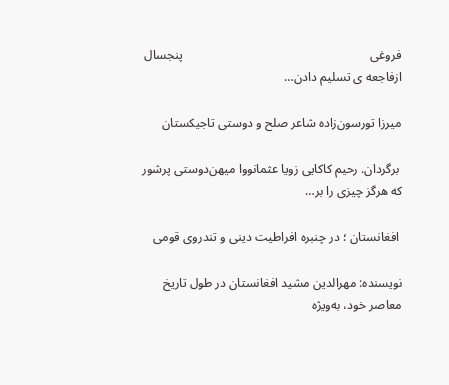فروغی                                                            پنجسال ازفاجعه ی تسلیم دادن…

میرزا تورسون‌زاده شاعر صلح و دوستی تاجیکستان

 برگردان. رحیم کاکایی زویا عثمانووا میهن‌دوستی پرشور که هرگز چیزی را بر…

 افغانستان ؛ در چنبره افراطیت دینی و تندروی قومی

نویسنده: مهرالدین مشید افغانستان در طول تاریخ معاصر خود، به‌ویژه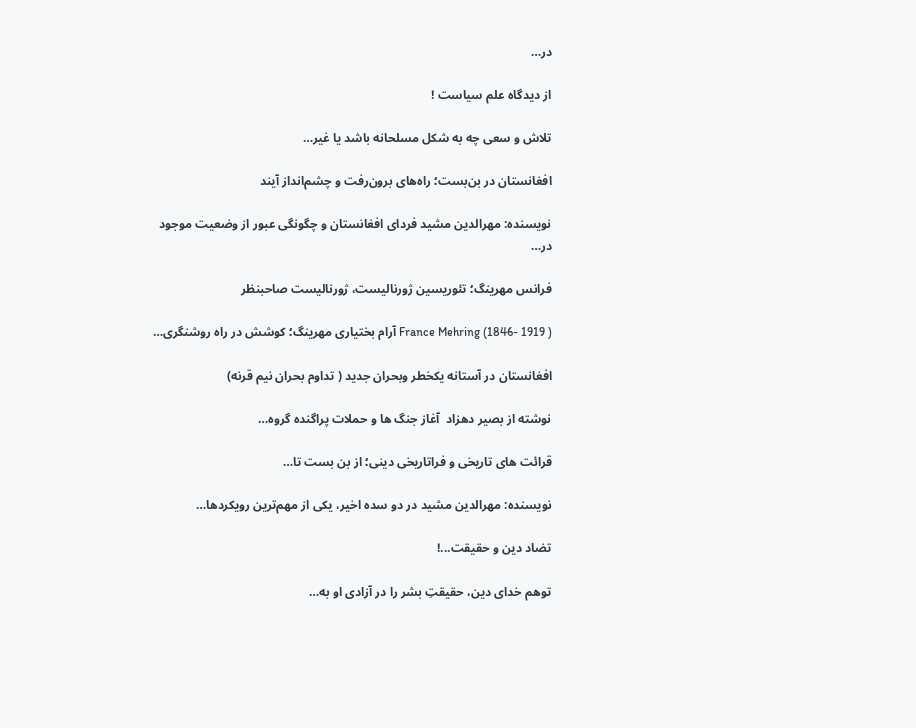در…

از دیدگاه علم سیاست !

تلاش و سعی چه به شکل مسلحانه باشد یا غیر…

افغانستان در بن‌بست؛ راه‌های برون‌رفت و چشم‌انداز آیند

نویسنده: مهرالدین مشید فردای افغانستان و چگونگی عبور از وضعیت موجود در…

فرانس مهرینگ؛ تئوریسین ژورنالیست، ژورنالیست صاحبنظر

France Mehring (1846- 1919 ) آرام بختیاری مهرینگ؛ کوشش در راه روشنگری…

افغانستان در آستانه یکخطر وبحران جدید ( تداوم بحران نیم قرنه)

نوشته از بصیر دهزاد  آغاز جنگ ها و حملات پراگنده گروه…

قرائت های تاریخی و فراتاریخی دینی؛ از بن بست تا…

نویسنده: مهرالدین مشید در دو سده اخیر، یکی از مهم‌ترین رویکردها…

تضاد دین و حقیقت...!

توهم خدای دین، حقیقتِ بشر را در آزادی او به…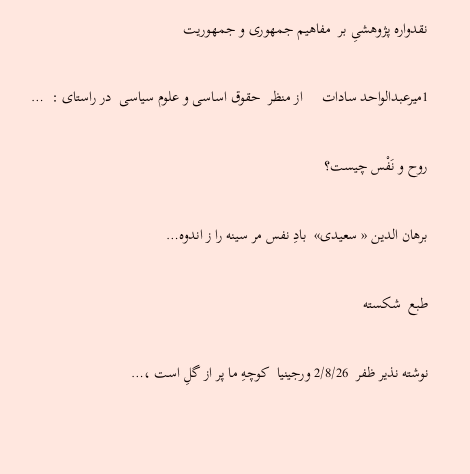نقدواره پژوهشیِ بر  مفاهیم جمهوری و جمهوریت

1میرعبدالواحد سادات     از منظر  حقوق اساسی و علوم سیاسی  در راستای :  …

روح و نَفْس چیست؟

برهان الدین « سعیدی»  بادِ نفس مر سینه را ز اندوه…

طبع  شکسته

نوشته نذیر ظفر  2/8/26 ورجینیا  كوچهِ ما پر از گلِ است ،…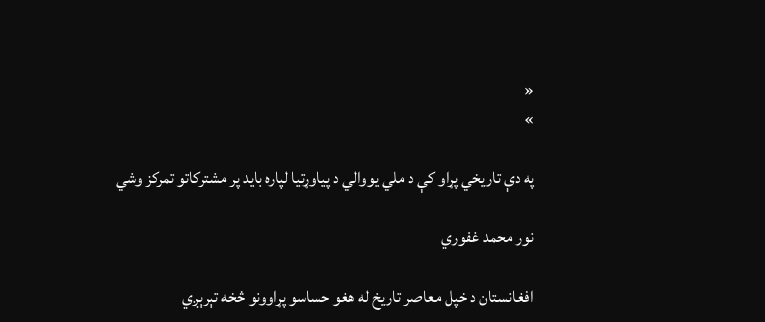«
»

په دې تاریخي پړاو کې د ملي یووالي د پیاوړتیا لپاره باید پر مشترکاتو تمرکز وشي

نور محمد غفوري

افغانستان د خپل معاصر تاریخ له هغو حساسو پړاوونو څخه تېرېږي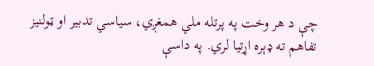چې د هر وخت په پرتله ملي همغږي، سیاسي تدبیر او ټولنیز تفاهم ته ډېره اړتیا لري. په داسې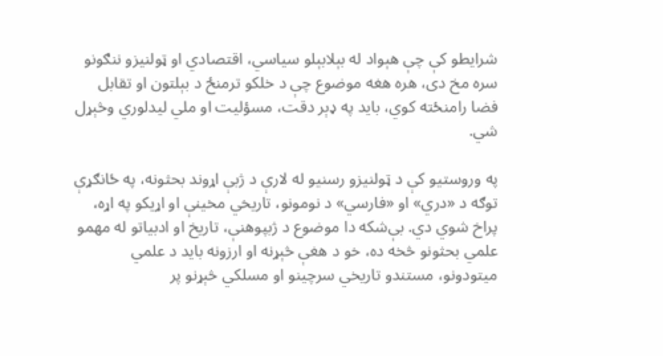شرایطو کې چې هېواد له بېلابېلو سیاسي، اقتصادي او ټولنیزو ننګونو سره مخ دی، هره هغه موضوع چې د خلکو ترمنځ د بېلتون او تقابل فضا رامنځته کوي، باید په ډېر دقت، مسؤلیت او ملي لیدلوري وڅېړل شي.

په وروستیو کې د ټولنیزو رسنیو له لارې د ژبې اړوند بحثونه، په ځانګړې توګه د «دري» او «فارسي» د نومونو، تاریخي مخینې او اړیکو په اړه، پراخ شوي دي. بې‌شکه دا موضوع د ژبپوهنې، تاریخ او ادبیاتو له مهمو علمي بحثونو څخه ده، خو د هغې څېړنه او ارزونه باید د علمي میتودونو، مستندو تاریخي سرچینو او مسلکي څېړنو پر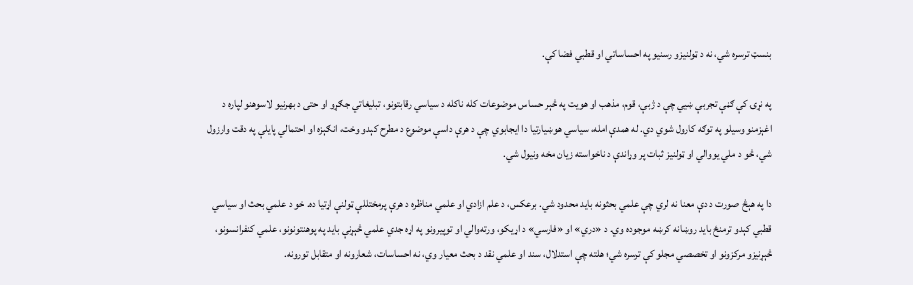بنسټ ترسره شي، نه د ټولنیزو رسنیو په احساساتي او قطبي فضا کې.

په نړۍ کې ګڼې تجربې ښيي چې د ژبې، قوم، مذهب او هویت په څېر حساس موضوعات کله ناکله د سیاسي رقابتونو، تبلیغاتي جګړو او حتی د بهرنیو لاسوهنو لپاره د اغېزمنو وسیلو په توګه کارول شوي دي. له همدې امله، سیاسي هوښیارتیا دا ایجابوي چې د هرې داسې موضوع د مطرح کېدو وخت، انګېزه او احتمالي پایلې په دقت وارزول شي، څو د ملي یووالي او ټولنیز ثبات پر وړاندې د ناخواسته زیان مخه ونیول شي.

دا په هېڅ صورت د دې معنا نه لري چې علمي بحثونه باید محدود شي. برعکس، د علم ازادي او علمي مناظره د هرې پرمختللې ټولنې اړتیا ده. خو د علمي بحث او سیاسي قطبي کېدو ترمنځ باید روښانه کرښه موجوده وي. د «دري» او «فارسي» د اړیکو، ورته‌والي او توپیرونو په اړه جدي علمي څېړنې باید په پوهنتونونو، علمي کنفرانسونو، څېړنیزو مرکزونو او تخصصي مجلو کې ترسره شي؛ هلته چې استدلال، سند او علمي نقد د بحث معیار وي، نه احساسات، شعارونه او متقابل تورونه.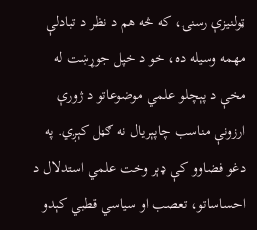ټولنیزې رسنۍ، که څه هم د نظر د تبادلې مهمه وسیله ده، خو د خپل جوړښت له مخې د پېچلو علمي موضوعاتو د ژورې ارزونې مناسب چاپېریال نه ګڼل کېږي. په دغو فضاوو کې ډېر وخت علمي استدلال د احساساتو، تعصب او سیاسي قطبي کېدو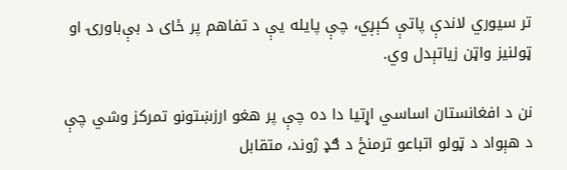تر سیوري لاندې پاتې کېږي، چې پایله یې د تفاهم پر ځای د بې‌باورۍ او ټولنیز واټن زیاتېدل وي.

نن د افغانستان اساسي اړتیا دا ده چې پر هغو ارزښتونو تمرکز وشي چې د هېواد د ټولو اتباعو ترمنځ د ګډ ژوند، متقابل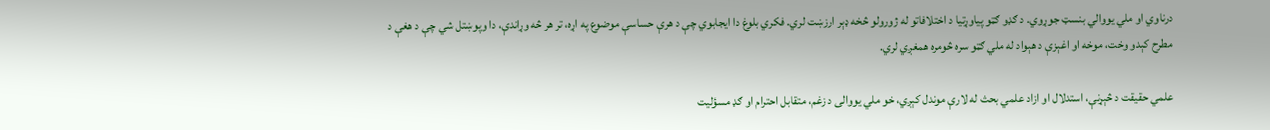درناوي او ملي یووالي بنسټ جوړوي. د ګډو ګټو پیاوړتیا د اختلافاتو له ژورولو څخه ډېر ارزښت لري. فکري بلوغ دا ایجابوي چې د هرې حساسې موضوع په اړه، تر هر څه وړاندې، دا وپوښتل شي چې د هغې د مطرح کېدو وخت، موخه او اغېزې د هېواد له ملي ګټو سره څومره همغږي لري.

علمي حقیقت د څېړنې، استدلال او ازاد علمي بحث له لارې موندل کېږي، خو ملي یووالی د زغم، متقابل احترام او ګډ مسؤلیت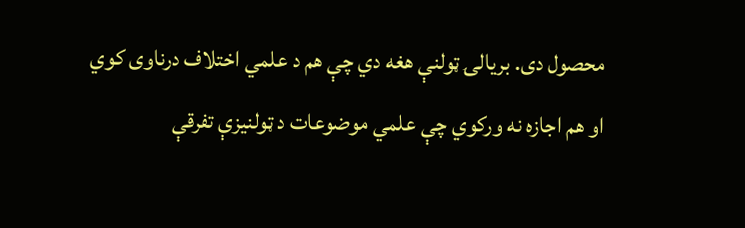محصول دی. بریالۍ ټولنې هغه دي چې هم د علمي اختلاف درناوی کوي او هم اجازه نه ورکوي چې علمي موضوعات د ټولنیزې تفرقې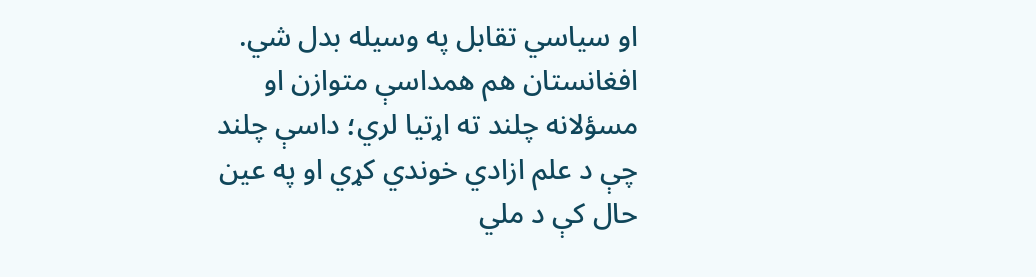او سیاسي تقابل په وسیله بدل شي. افغانستان هم همداسې متوازن او مسؤلانه چلند ته اړتیا لري؛ داسې چلند چې د علم ازادي خوندي کړي او په عین حال کې د ملي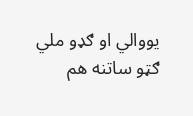یووالي او ګډو ملي ګټو ساتنه هم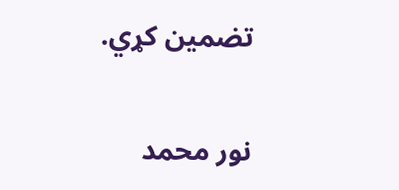تضمین کړي.

نور محمد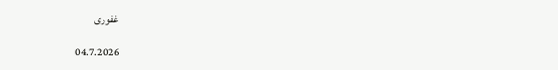غفوری

04.7.2026